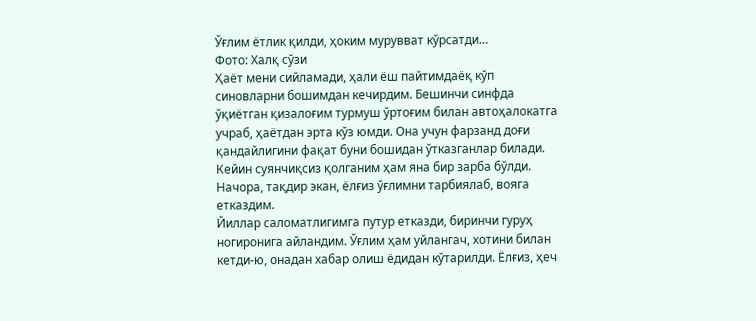Ўғлим ётлик қилди, ҳоким мурувват кўрсатди…
Фото: Халқ сўзи
Ҳаёт мени сийламади, ҳали ёш пайтимдаёқ кўп синовларни бошимдан кечирдим. Бешинчи синфда ўқиётган қизалоғим турмуш ўртоғим билан автоҳалокатга учраб, ҳаётдан эрта кўз юмди. Она учун фарзанд доғи қандайлигини фақат буни бошидан ўтказганлар билади. Кейин суянчиқсиз қолганим ҳам яна бир зарба бўлди. Начора, тақдир экан, ёлғиз ўғлимни тарбиялаб, вояга етказдим.
Йиллар саломатлигимга путур етказди, биринчи гуруҳ ногиронига айландим. Ўғлим ҳам уйлангач, хотини билан кетди-ю, онадан хабар олиш ёдидан кўтарилди. Ёлғиз, ҳеч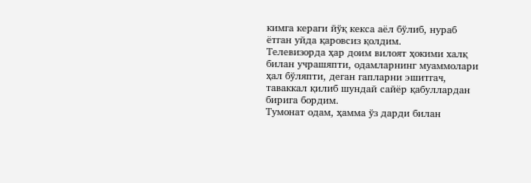кимга кераги йўқ кекса аёл бўлиб, нураб ётган уйда қаровсиз қолдим.
Телевизорда ҳар доим вилоят ҳокими халқ билан учрашяпти, одамларнинг муаммолари ҳал бўляпти, деган гапларни эшитгач, таваккал қилиб шундай сайёр қабуллардан бирига бордим.
Тумонат одам, ҳамма ўз дарди билан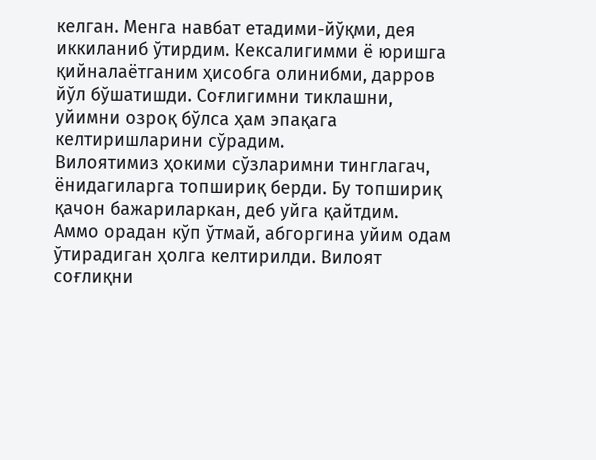келган. Менга навбат етадими-йўқми, дея иккиланиб ўтирдим. Кексалигимми ё юришга қийналаётганим ҳисобга олинибми, дарров йўл бўшатишди. Соғлигимни тиклашни, уйимни озроқ бўлса ҳам эпақага келтиришларини сўрадим.
Вилоятимиз ҳокими сўзларимни тинглагач, ёнидагиларга топшириқ берди. Бу топшириқ қачон бажариларкан, деб уйга қайтдим.
Аммо орадан кўп ўтмай, абгоргина уйим одам ўтирадиган ҳолга келтирилди. Вилоят соғлиқни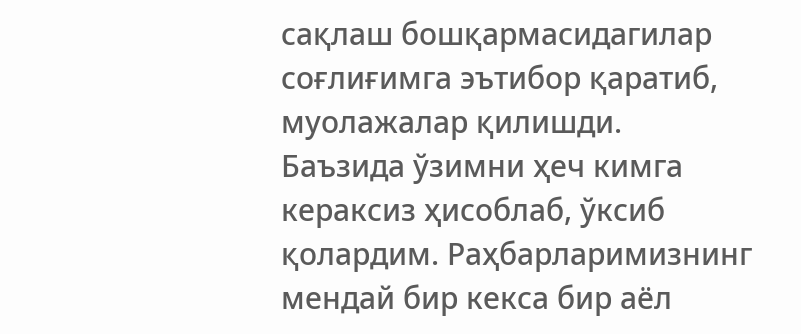сақлаш бошқармасидагилар соғлиғимга эътибор қаратиб, муолажалар қилишди.
Баъзида ўзимни ҳеч кимга кераксиз ҳисоблаб, ўксиб қолардим. Раҳбарларимизнинг мендай бир кекса бир аёл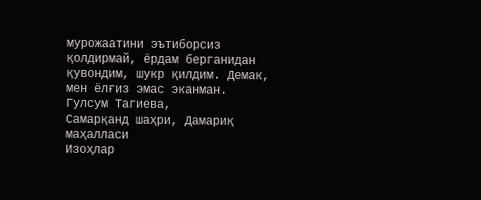мурожаатини эътиборсиз қолдирмай, ёрдам берганидан қувондим, шукр қилдим. Демак, мен ёлғиз эмас эканман.
Гулсум Тагиева,
Самарқанд шаҳри, Дамариқ маҳалласи
Изоҳлар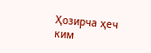Ҳозирча ҳеч ким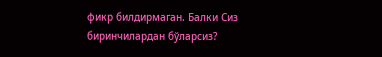фикр билдирмаган. Балки Сиз биринчилардан бўларсиз?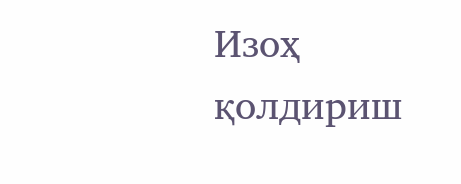Изоҳ қолдириш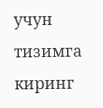учун тизимга киринг